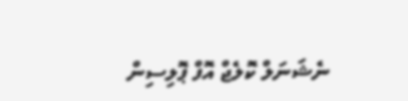ނެޝަނަލް ކޮލެޖް އޮފް ޕޮލިސިން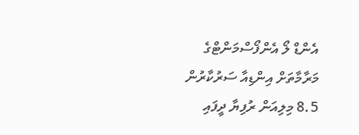އެންޑް ލޯ އެންފޯސްމަންޓްގެ މަރާމާތަށް އިންޑިއާ ސަރުކާރުން 8.5 މިލިއަން ރުފިޔާ ދީފައި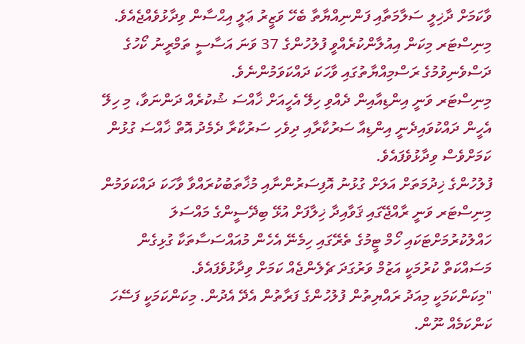ވާކަމަށް ދާޚިލީ ސަލާމަތާއި ފަންނިއްޔާތާ ބެހޭ ވަޒީރު ޢަލީ އިޙްސާން ވިދާޅުވެއްޖެއެވެ.
މިނިސްޓަރ މިކަން އިއުލާންކުރެއްވީ ފުލުހުންގެ 37 ވަނަ އަސާސީ ތަމްރީނު ކޯހުގެ ދަސްވެނިވުމުގެ ރަސްމިއްޔާތުގައި ވާހަކަ ދައްކަވަމުންނެވެ.
މިނިސްޓަރ ވަނީ އިންޑިއާއިން ދެއްވި ހިލޭ އެހީއަށް ޚާއްސަ ޝުކުރެއް ދަންނަވާ، މި ހިލޭ އެހީން ދައްކުވައިދެނީ އިންޑިއާ ސަރުކާރާއި ދިވެހި ސަރުކާރާ ދެމެދު އޮތް ޚާއްސަ ގުޅުން ކަމަށްވެސް ވިދާޅުވެފައެވެ.
ފުލުހުންގެ ޚިދުމަތަށް އަލަށް ގުޅުނު އޮފިސަރުންނާއި މުޚާތަބުކުރައްވާ ވާހަކަ ދައްކަވަމުން މިނިސްޓަރ ވަނީ ރާއްޖޭގައި ޤަވާއިދާ ޚިލާފަށް އުޅޭ ބިދޭސީންގެ މައްސަލަ ހައްލުކުރުމަށްޓަކައި ހޯމް ޓީމުގެ ތެރޭގައި ހިމެނޭ އެހެން މުއައްސަސާތަކާ ގުޅިގެން މަސައްކަތް ކުރުމަކީ އަޒުމް ވަރުގަދަ ޗެލެންޖެއް ކަމަށް ވިދާޅުވެފައެވެ.
"މިކަންކަމަކީ މިއަދު ރައްޔިތުން ފުލުހުންގެ ފަރާތުން އެދޭ އެދުން. މިކަންކަމަކީ ފަސޭހަ ކަންކަމެއް ނޫން.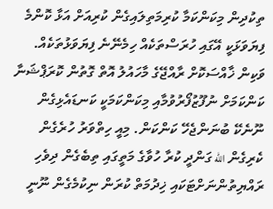ތިކުދިން މިކަންކަމާ ކުރިމަތިލައިގެން ކުރިއަށް އަޅާ ކޮންމެ ފިޔަވަޅަކީ އޭގައި ހުރަސްތަކެއް ހިމެނޭނެ ފިޔަވަޅުތަކެއް. ވަކިން ޚާއްސަކޮށް ރާއްޖޭގެ މާހައުލު އޮތް ގޮތުން ކޮރަޕްޝަނާ ކަންކަމަށް ނުފޫޒުފޯރުވުމާއި މިކަންކަމަކީ ކަނޑައެޅިގެން ނޫނެކޭ ބުނަންޖެހޭ ކަންކަން. މިއީ ހިތްވަރު ހުރެގެން ކެރިގެން الله ގަންދީ ކުރާ ހުވާގެ މަތީގައި ތިބެގެން ދިވެހި ރައްޔިތުންނަށްޓަކައި ޚިދުމަތް ކުރަން ނިކުމެގެން ނޫނީ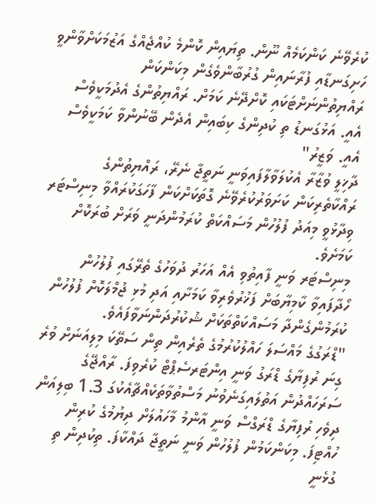ކުރެވޭނެ ކަންކަމެއް ނޫން. ތިޔައިން ކޮންމެ ކުއްޖެއްގެ އަޒުމަކަށްވާންވީ ހަށިގަނޑާއި ފުރާނައިން ގުރުބާންވެގެން މިކަންކަން ރައްޔިތުންނަށްޓަކައި ކޮށްދޭނެ ކަމަށް. ރައްޔިތުންގެ އެދުމަކީވެސް އެއީ. އަޅުގަނޑު ތި ކުދިންގެ ކިބައިން އެދެން ބޭނުންވާ ކަމަކީވެސް އެއީ. ވަޒީރު"
ދާޚިލީ ވުޒާރާ އެކުލަވާލާފައިވަނީ ނަތީޖާ ނެރޭ، ރައްޔިތުންގެ ރައްކާތެރިކަން ކަށަވަރުކުރެވޭނެ ގޮތަކަށްކަން ފާހަގަކުރައްވާ މިނިސްޓަރ ވިދާޅުވީ މިއަދު ފުލުހުން މަސައްކަތް ކުރަމުންދަނީ ވަރަށް ބުރަކޮށް ކަމަށެވެ.
މިނިސްޓަރ ވަނީ ފާއިތުވި އެއް އަހަރު ދުވަހުގެ ތެރޭގައި ފުލުހުން ހޯދާފައިވާ ކާމިޔާބަށް ފަޚުރުވެރިވާ ކަމަށާއި އަދި މުޅި ޖުމްލަކޮށް ފުލުހުން ކުރަމުންގެންދާ މަސައްކަތްތަކަށް ޝުކުރުދަންނަވާފައެވެ.
"ޑްރަގުގެ މައްސަލަ ހައްލުކުރުމުގެ ތެރެއިން ތިން ސަތޭކަ މިލިއަނަށް ވުރެ ގިނަ ރުފިޔާގެ ޑްރަގު ވަނީ އިންޓަރސެޕްޓް ކުރެވިފަ. ރާއްޖޭގެ ސަރަހައްދުން އަތުލައިގަނެވުނު މަސްތުވާތަކެއްޗާއެކުގަ 1.3 ބިލިއަން ދިވެހި ރުފިޔާގެ ޑްރަގްސް ވަނީ އާންމު މާހައުލަށް ދިޔުމުގެ ކުރިން ހުއްޓިފަ. މިކަންކަމުން ފުލުހުން ވަނީ ނަތީޖާ ދައްކާފަ. ތިކުދިން ތި ގުޅެނީ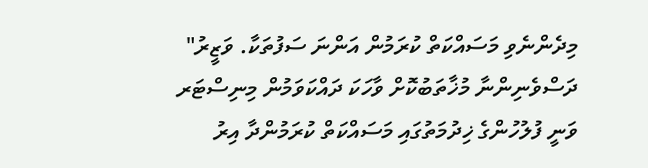މިދެންނެވި މަސައްކަތް ކުރަމުން އަންނަ ސަފުތަކާ. ވަޒީރު"
ދަސްވެނިންނާ މުޚާތަބުކޮށް ވާހަކަ ދައްކަވަމުން މިނިސްޓަރ ވަނީ ފުލުހުންގެ ޚިދުމަތުގައި މަސައްކަތް ކުރަމުންދާ އިރު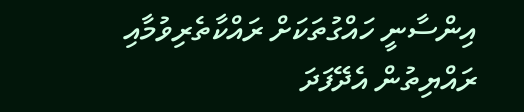އިންސާނީ ހައްގުތަކަށް ރައްކާތެރިވުމާއި ރައްޔިތުން އެދޭފަދަ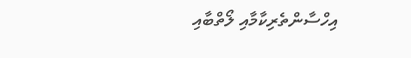އިހްސާންތެރިކާމާއި ލޯތްބާއި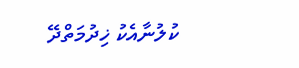ކުލުނާއެކު ޚިދުމަތްދޭ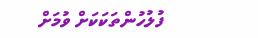ފުލުހުންތަކަކަށް ވުމަށް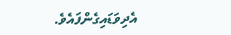އެދިވަޑައިގެންފައެވެ.